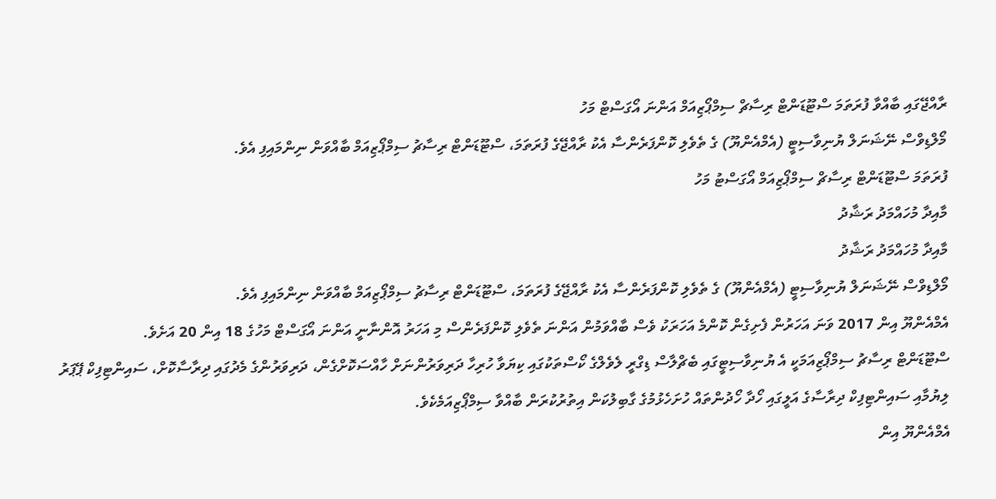ރާއްޖޭގައި ބާއްވާ ފުރަތަމަ ސްޓޫޑަންޓް ރިސާޗް ސިމްޕޯޒިއަމް އަންނަ އޯގަސްޓް މަހު
މޯލްޑިވްސް ނޭޝަނަލް ޔުނިވާސިޓީ (އެމްއެންޔޫ) ގެ ތެވެލި ކޮންފަރެންސާ އެކު ރާއްޖޭގެ ފުރަތަމަ، ސްޓޫޑަންޓް ރިސާޗު ސިމްޕޯޒިއަމް ބާއްވަން ނިންމައިފި އެވެ.
ފުރަތަމަ ސްޓޫޑަންޓް ރިސާޗް ސިމްޕޯޒިއަމް އޯގަސްޓު މަހު
މާއިދާ މުހައްމަދު ރަޝާދު
މާއިދާ މުހައްމަދު ރަޝާދު
މޯލްޑިވްސް ނޭޝަނަލް ޔުނިވާސިޓީ (އެމްއެންޔޫ) ގެ ތެވެލި ކޮންފަރެންސާ އެކު ރާއްޖޭގެ ފުރަތަމަ، ސްޓޫޑަންޓް ރިސާޗު ސިމްޕޯޒިއަމް ބާއްވަން ނިންމައިފި އެވެ.
އެމްއެންޔޫ އިން 2017 ވަނަ އަހަރުން ފެށިގެން ކޮންމެ އަހަރަކު ވެސް ބާއްވަމުން އަންނަ ތެވެލި ކޮންފަރެންސް މި އަހަރު އޮންނާނީ އަންނަ އޯގަސްޓް މަހުގެ 18 އިން 20 އަށެވެ.
ސްޓޫޑަންޓް ރިސާޗު ސިމްޕޯޒިއަމަކީ އެ ޔުނިވާސިޓީގައި ބެޗްލާސް ޑިގްރީ ލެވެލްގެ ކޯސްތަކުގައި ކިޔަވާ ހުރިހާ ދަރިވަރުންނަށް ހާއްސަކޮށްގެން، ދަރިވަރުންގެ މެދުގައި ދިރާސާކޮށް، ސައިންޓިފިކް ޕޭޕަރު ލިޔުމާއި ސައިންޓިފިކް ދިރާސާގެ އަލީގައި ހޯދާ ހޯދުންތައް ހުށަހެޅުމުގެ ގާބިލުކަން އިތުރުކުރަން ބާއްވާ ސިމްޕޯޒިއަމެކެވެ.
އެމްއެންޔޫ އިން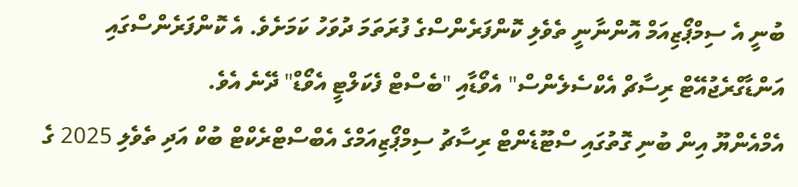ބުނީ އެ ސިމްޕޯޒިއަމް އޮންނާނީ ތެވެލި ކޮންފަރެންސްގެ ފުރަތަމަ ދުވަހު ކަމަށެވެ. އެ ކޮންފަރެންސްގައި އަންޑާގްރެޖުއޭޓް ރިސާޗް އެކްސެލެންސް" އެވޯޑާއި "ބެސްޓް ފެކަލްޓީ އެވޯޑް" ދޭނެ އެވެ.
އެމްއެންޔޫ އިން ބުނި ގޮތުގައި ސްޓޫޑެންޓް ރިސާޗު ސިމްޕޯޒިއަމްގެ އެބްސްޓްރެކްޓް ބުކް އަދި ތެވެލި 2025 ގެ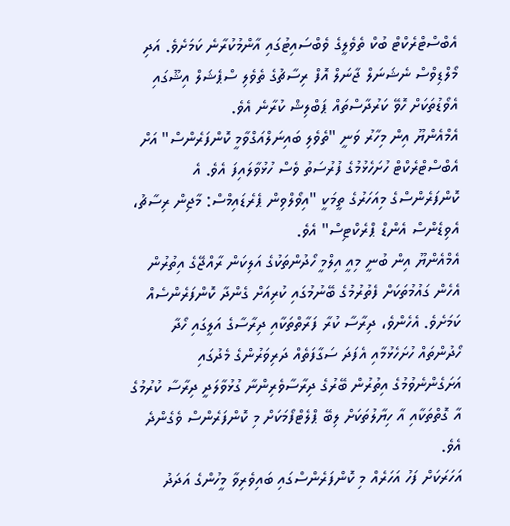އެބްސްޓްރެކްޓް ބުކް ތެވެލީގެ ވެބްސައިޓުގައި އާންމުކުރާނެ ކަމަށެވެ. އަދި މޯލްޑިވްސް ނެޝަނަލް ޖާނަލް އޮފް ރިސާޗުގެ ތެވެލި ސްޕެޝަލް އިޝޫގައި އެވޯޑުތަކަށް ހޮވޭ ކަރުދާސްތައް ޕަބްލިޝް ކުރާނެ އެވެ.
އެމްއެންޔޫ އިން މިހާރު ވަނީ "ތެވެލި ބައިނަލްއަގްވާމީ ކޮންފަރެންސް" އަށް އެބްސްޓްރެކްޓް ހުށަހެޅުމުގެ ފުރުސަތު ވެސް ހުޅުވާލައިފަ އެވެ. އެ ކޮންފަރެންސްގެ މިއަހަރުގެ ތީމަކީ "އިވޯލްވިން ޕެރެޑައިމްސް: މާޖިން ރިސާޗު، އެވިޑެންސް އެންޑް ޕްރެކްޓިސް" އެވެ.
އެމްއެންޔޫ އިން ބުނީ މިއީ އިލްމީ ހޯދުންތަކުގެ އަލިކަން ރާއްޖޭގެ އިތުރުން އެހެން ގައުމުތަކަށް ފެތުރުމުގެ ބޭނުމުގައި ކުރިއަށް ގެންދާ ކޮންފަރެންސެއް ކަމަށެވެ. އެހެންވެ، ދިރާސާ ކުރާ ފަރާތްތަކާއި ދިރާސާގެ އަލީގައި ހޯދާ ހޯދުންތައް ހުށަހެޅުމާއި އެފަދަ ސަގާފަތެއް ދަރިވަރުންގެ މެދުގައި އަށަގެންނެވުމުގެ އިތުރުން ބޭރުގެ ދިރާސާވެރިންނާ ގުޅުވާލަދީ ދިރާސާ ކުރުމުގެ އާ ގޮތްތަކާއި އާ ހިޔާލުތަކަށް ލިބޭ ޕްލެޓްފޯމަކަށް މި ކޮންފަރެންސް ވެގެންދެ އެވެ.
އަހަރަކަށް ފަހު އަހަރެއް މި ކޮންފަރެންސްގައި ބައިވެރިވާ މީހުންގެ އަދަދު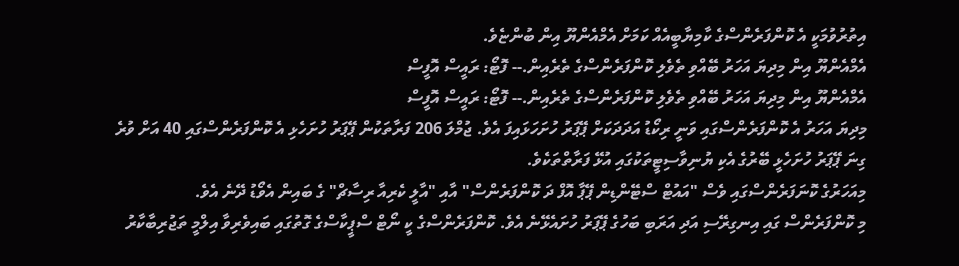އިތުރުވުމަކީ އެ ކޮންފަރެންސްގެ ކާމިޔާބީއެއް ކަމަށް އެމްއެންޔޫ އިން ބުންޏެވެ.
އެމްއެންޔޫ އިން މިދިޔަ އަހަރު ބޭއްވި ތެވެލި ކޮންފަރެންސްގެ ތެރެއިން.-- ފޮޓޯ: ރައީސް އޮފީސް
އެމްއެންޔޫ އިން މިދިޔަ އަހަރު ބޭއްވި ތެވެލި ކޮންފަރެންސްގެ ތެރެއިން.-- ފޮޓޯ: ރައީސް އޮފީސް
މިދިޔަ އަހަރު އެ ކޮންފަރެންސްގައި ވަނީ ރިކޯޑު އަދަދަކަށް ޕޭޕަރު ހުށަހަޅައިފަ އެވެ. ޖުމްލަ 206 ފަރާތަކުން ޕޭޕަރު ހުށަހެޅި އެ ކޮންފަރެންސްގައި 40 އަށް ވުރެ ގިނަ ޕޭޕަރު ހުށަހެޅީ ބޭރުގެ އެކި ޔުނިވާސިޓީތަކުގައި އުޅޭ ފަރާތްތަކެވެ.
މިއަހަރުގެ ކޮނަފަރެންސްގައި ވެސް "އައުޓް ސްޓޭންޑިން ޕޭޕާ އޮފް ދަ ކޮންފަރެންސް" އާއި "އާލީ ކެރިއާ ރިސާޗް" ގެ ބައިން އެވޯޑު ދޭނެ އެވެ.
މި ކޮންފަރެންސް ގައި އިނގިރޭސި އަދި އަރަބި ބަހުގެ ޕޭޕަރު ހުށައެޅޭނެ އެވެ. ކޮންފަރެންސްގެ ކީ ނޯޓް ސްޕީކާސްގެ ގޮތުގައި ބައިވެރިވާ އިލްމީ ތަޖުރިބާކާރު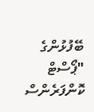ބޭފުޅުންގެ "ޕޯސްޓް ކޮންފަރެންސް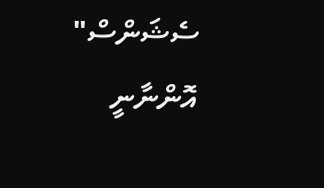ސެޝަންސް" އޮންނާނީ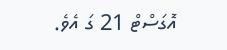އޮގަސްޓް 21 ގަ އެވެ.